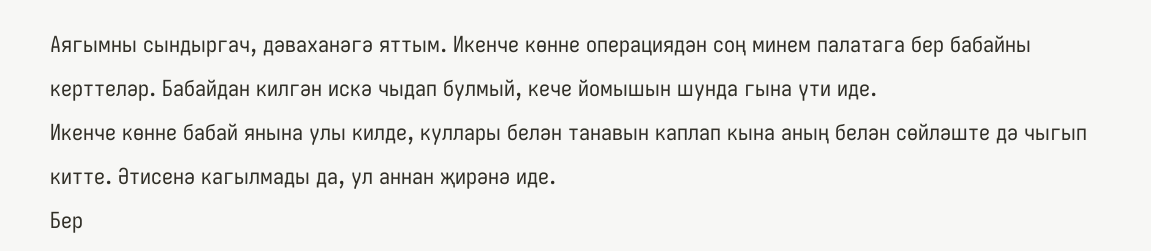Аягымны сындыргач, дәваханәгә яттым. Икенче көнне операциядән соң минем палатага бер бабайны керттеләр. Бабайдан килгән искә чыдап булмый, кече йомышын шунда гына үти иде.
Икенче көнне бабай янына улы килде, куллары белән танавын каплап кына аның белән сөйләште дә чыгып китте. Әтисенә кагылмады да, ул аннан җирәнә иде.
Бер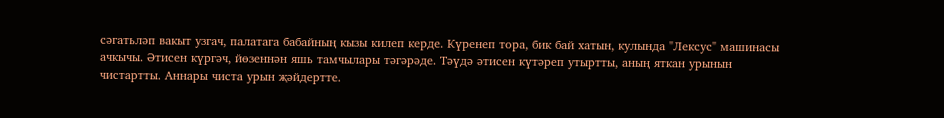сәгатьләп вакыт узгач, палатага бабайның кызы килеп керде. Күренеп тора, бик бай хатын, кулында "Лексус" машинасы ачкычы. Әтисен күргәч, йөзеннән яшь тамчылары тәгәрәде. Тәүдә әтисен күтәреп утыртты, аның яткан урынын чистартты. Аннары чиста урын җәйдертте.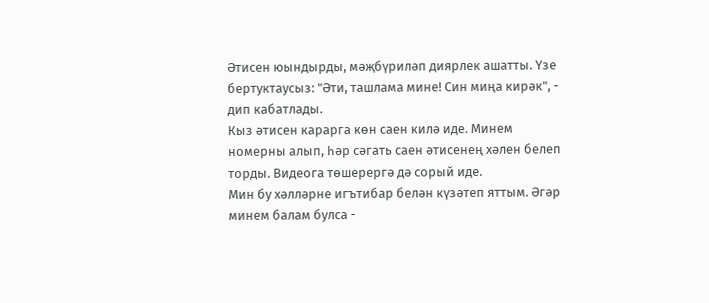Әтисен юындырды, мәҗбүриләп диярлек ашатты. Үзе бертуктаусыз: "Әти, ташлама мине! Син миңа кирәк", - дип кабатлады.
Кыз әтисен карарга көн саен килә иде. Минем номерны алып, һәр сәгать саен әтисенең хәлен белеп торды. Видеога төшерергә дә сорый иде.
Мин бу хәлләрне игътибар белән күзәтеп яттым. Әгәр минем балам булса -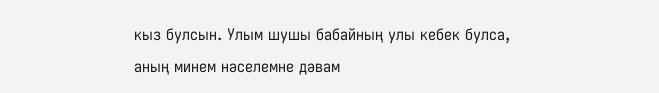кыз булсын. Улым шушы бабайның улы кебек булса, аның минем нәселемне дәвам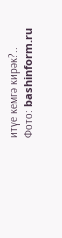итүе кемгә кирәк?..
Фото: bashinform.ru